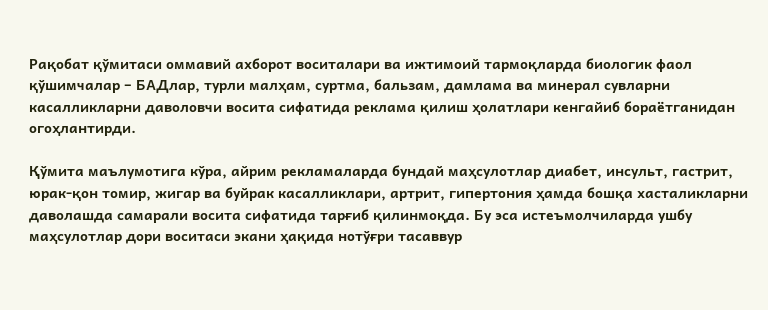Рақобат қўмитаси оммавий ахборот воситалари ва ижтимоий тармоқларда биологик фаол қўшимчалар – БАДлар, турли малҳам, суртма, бальзам, дамлама ва минерал сувларни касалликларни даволовчи восита сифатида реклама қилиш ҳолатлари кенгайиб бораётганидан огоҳлантирди.

Қўмита маълумотига кўра, айрим рекламаларда бундай маҳсулотлар диабет, инсульт, гастрит, юрак-қон томир, жигар ва буйрак касалликлари, артрит, гипертония ҳамда бошқа хасталикларни даволашда самарали восита сифатида тарғиб қилинмоқда. Бу эса истеъмолчиларда ушбу маҳсулотлар дори воситаси экани ҳақида нотўғри тасаввур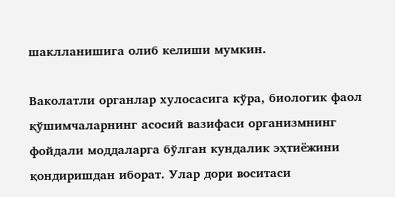шаклланишига олиб келиши мумкин.

Ваколатли органлар хулосасига кўра, биологик фаол қўшимчаларнинг асосий вазифаси организмнинг фойдали моддаларга бўлган кундалик эҳтиёжини қондиришдан иборат. Улар дори воситаси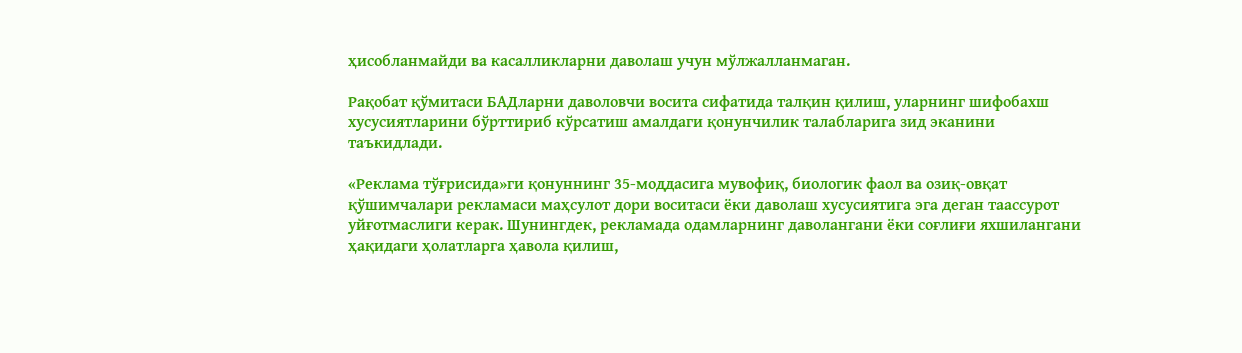ҳисобланмайди ва касалликларни даволаш учун мўлжалланмаган.

Рақобат қўмитаси БАДларни даволовчи восита сифатида талқин қилиш, уларнинг шифобахш хусусиятларини бўрттириб кўрсатиш амалдаги қонунчилик талабларига зид эканини таъкидлади.

«Реклама тўғрисида»ги қонуннинг 35-моддасига мувофиқ, биологик фаол ва озиқ-овқат қўшимчалари рекламаси маҳсулот дори воситаси ёки даволаш хусусиятига эга деган таассурот уйғотмаслиги керак. Шунингдек, рекламада одамларнинг даволангани ёки соғлиғи яхшилангани ҳақидаги ҳолатларга ҳавола қилиш,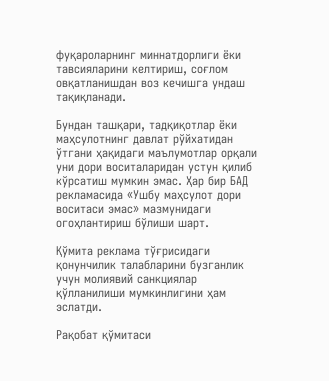фуқароларнинг миннатдорлиги ёки тавсияларини келтириш, соғлом овқатланишдан воз кечишга ундаш тақиқланади.

Бундан ташқари, тадқиқотлар ёки маҳсулотнинг давлат рўйхатидан ўтгани ҳақидаги маълумотлар орқали уни дори воситаларидан устун қилиб кўрсатиш мумкин эмас. Ҳар бир БАД рекламасида «Ушбу маҳсулот дори воситаси эмас» мазмунидаги огоҳлантириш бўлиши шарт.

Қўмита реклама тўғрисидаги қонунчилик талабларини бузганлик учун молиявий санкциялар қўлланилиши мумкинлигини ҳам эслатди.

Рақобат қўмитаси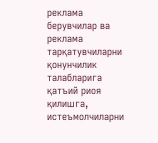реклама берувчилар ва реклама тарқатувчиларни қонунчилик талабларига қатъий риоя қилишга, истеъмолчиларни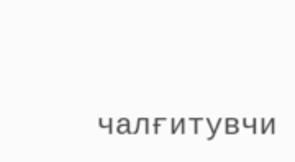чалғитувчи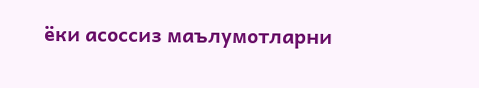ёки асоссиз маълумотларни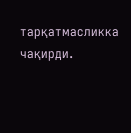тарқатмасликка чақирди.